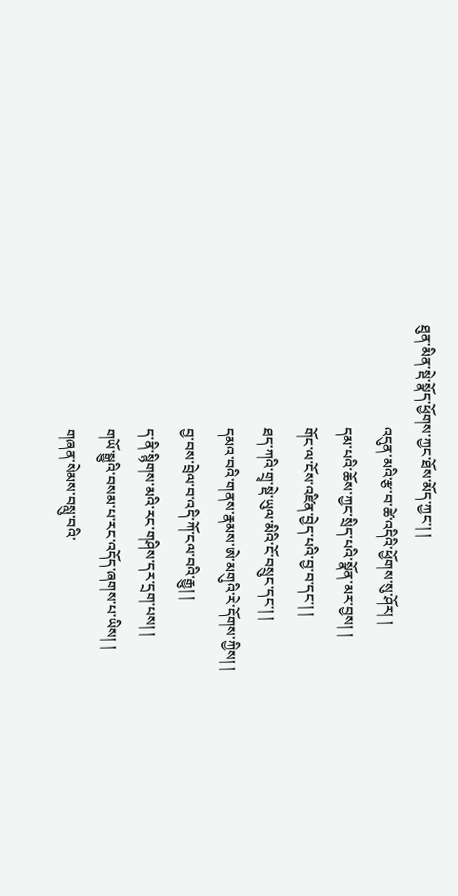ཐུན་མིན་སྡེ་སྣོད་ཕྱོགས་ཀྱང་ཐོས་མོད་ཀྱང་། །
                            འདུན་མའི་རྩ་བ་ཚེ་འདིའི་ཕྱོགས་སུ་ཤོར། །
                            དམ་པའི་ཆོས་ཀྱང་སྲིད་པའི་སྣོན་མར་བྱས། །
                            གོང་ལ་ངོས་འཛིན་བྱེད་པའི་བྱ་བ་དང་། །
                            ཐད་ཀའི་གྲྭ་སྡེ་ཡུལ་མིའི་ངོ་བསྲུང་དང་། །
                            དམའ་བའི་གནས་རྣམས་ཨེ་མགུའི་རེ་དོགས་ཀྱིས། །
                            བྱ་བས་བྲེལ་བ་འདི་ཀོ་ངལ་བའི་རྒྱུ། །
                            ད་ནི་སྙིགས་མའི་རང་གཤིས་དར་དྲག་པས། །
                            གཡོ་སྒྱུའི་བསམ་པ་རང་འདོད་ཞགས་པ་ཡིས། །
                            གཞན་སེམས་བསླུ་བའི་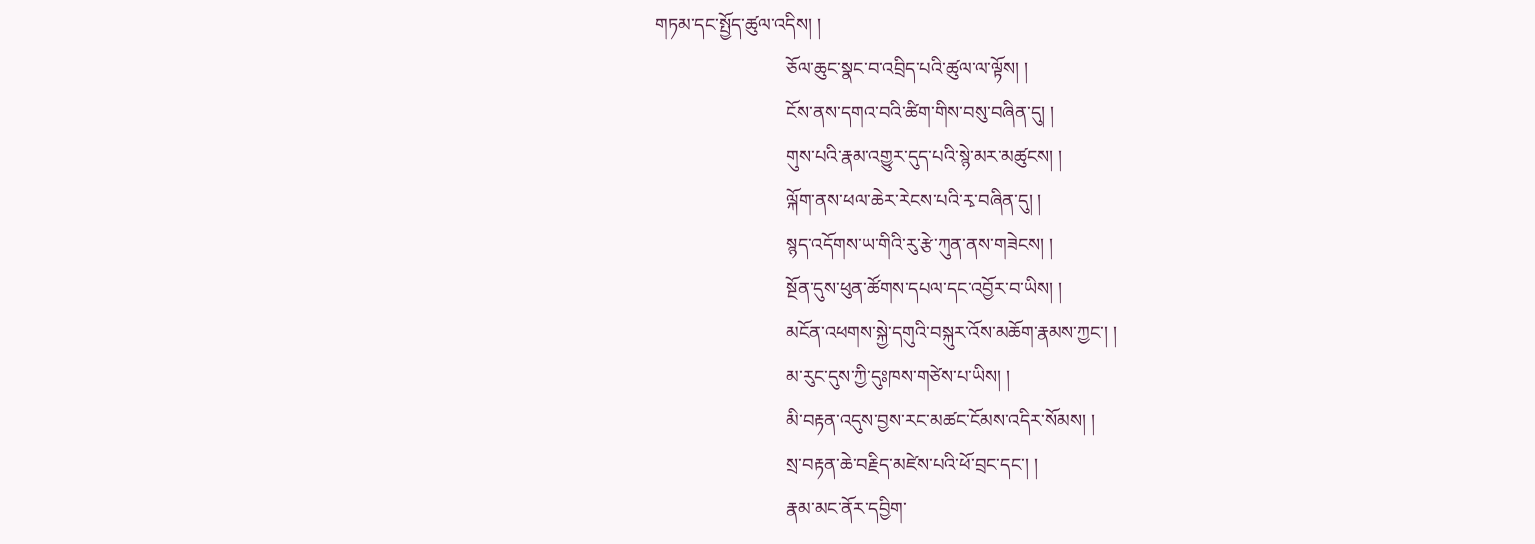གཏམ་དང་སྤྱོད་ཚུལ་འདིས། །
                            ཅོལ་ཆུང་སྣང་བ་འབྲིད་པའི་ཚུལ་ལ་ལྟོས། །
                            ངོས་ནས་དགའ་བའི་ཚིག་གིས་བསུ་བཞིན་དུ། །
                            གུས་པའི་རྣམ་འགྱུར་དུད་པའི་སྙེ་མར་མཚུངས། །
                            ལྐོག་ནས་ཕལ་ཆེར་རེངས་པའི་རྭ་བཞིན་དུ། །
                            སྙད་འདོགས་ཡ་གིའི་རུ་རྩེ་ཀུན་ནས་གཟེངས། །
                            སྔོན་དུས་ཕུན་ཚོགས་དཔལ་དང་འབྱོར་བ་ཡིས། །
                            མངོན་འཕགས་སྐྱེ་དགུའི་བསྐུར་འོས་མཆོག་རྣམས་ཀྱང་། །
                            མ་རུང་དུས་ཀྱི་དུཿཁས་གཙེས་པ་ཡིས། །
                            མི་བརྟན་འདུས་བྱས་རང་མཚང་ངོམས་འདིར་སོམས། །
                            སྲ་བརྟན་ཆེ་བརྗིད་མཛེས་པའི་ཕོ་བྲང་དང་། །
                            རྣམ་མང་ནོར་དབྱིག་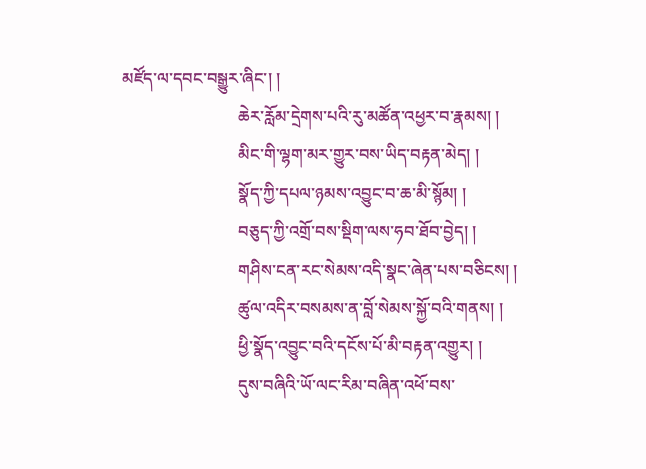མཛོད་ལ་དབང་བསྒྱུར་ཞིང་། །
                            ཆེར་རློམ་དྲེགས་པའི་རུ་མཚོན་འཕྱར་བ་རྣམས། །
                            མིང་གི་ལྷག་མར་གྱུར་བས་ཡིད་བརྟན་མེད། །
                            སྣོད་ཀྱི་དཔལ་ཉམས་འབྱུང་བ་ཆ་མི་སྙོམ། །
                            བཅུད་ཀྱི་འགྲོ་བས་སྡིག་ལས་ཧབ་ཐོབ་བྱེད། །
                            གཤིས་ངན་རང་སེམས་འདི་སྣང་ཞེན་པས་བཅིངས། །
                            ཚུལ་འདིར་བསམས་ན་བློ་སེམས་སྐྱོ་བའི་གནས། །
                            ཕྱི་སྣོད་འབྱུང་བའི་དངོས་པོ་མི་བརྟན་འགྱུར། །
                            དུས་བཞིའི་ཡོ་ལང་རིམ་བཞིན་འཕོ་བས་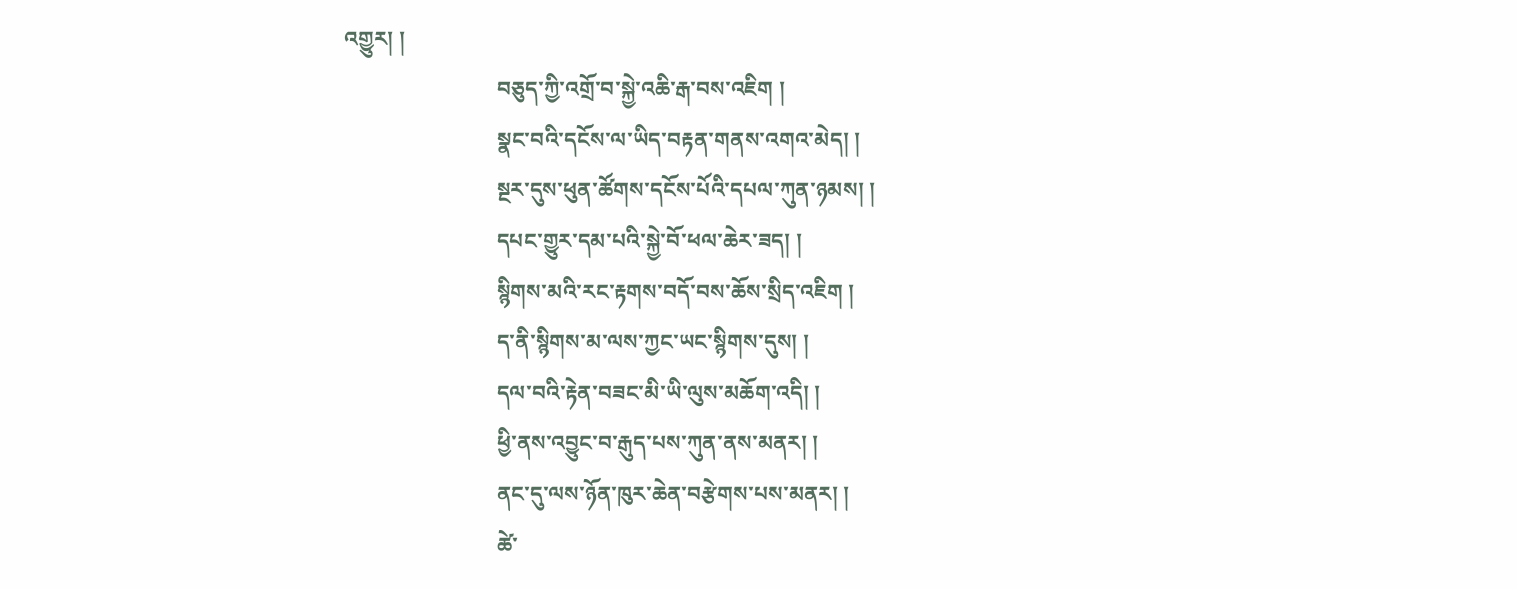འགྱུར། །
                            བཅུད་ཀྱི་འགྲོ་བ་སྐྱེ་འཆི་རྒ་བས་འཇིག །
                            སྣང་བའི་དངོས་ལ་ཡིད་བརྟན་གནས་འགའ་མེད། །
                            སྔར་དུས་ཕུན་ཚོགས་དངོས་པོའི་དཔལ་ཀུན་ཉམས། །
                            དཔང་གྱུར་དམ་པའི་སྐྱེ་བོ་ཕལ་ཆེར་ཟད། །
                            སྙིགས་མའི་རང་རྟགས་བདོ་བས་ཆོས་སྲིད་འཇིག །
                            ད་ནི་སྙིགས་མ་ལས་ཀྱང་ཡང་སྙིགས་དུས། །
                            དལ་བའི་རྟེན་བཟང་མི་ཡི་ལུས་མཆོག་འདི། །
                            ཕྱི་ནས་འབྱུང་བ་རྒུད་པས་ཀུན་ནས་མནར། །
                            ནང་དུ་ལས་ཉོན་ཁུར་ཆེན་བརྩེགས་པས་མནར། །
                            ཚེ་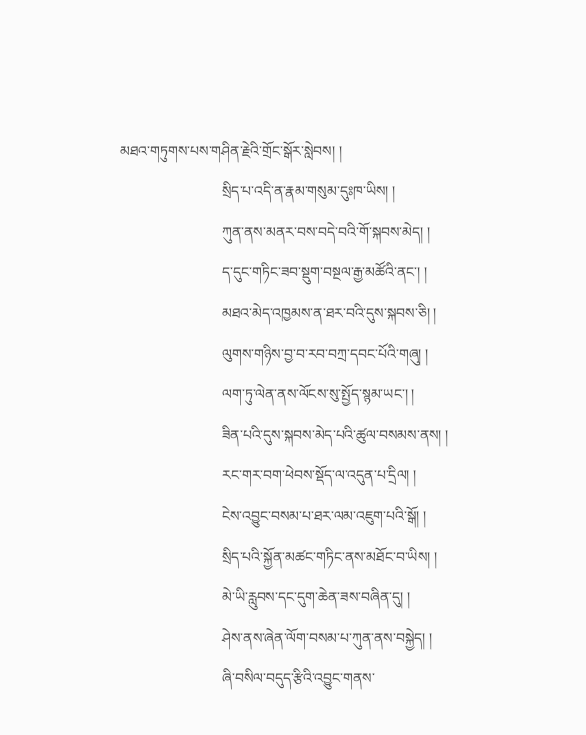མཐའ་གཏུགས་པས་གཤིན་རྗེའི་གྲོང་སྒོར་སླེབས། །
                            སྲིད་པ་འདི་ན་རྣམ་གསུམ་དུཿཁ་ཡིས། །
                            ཀུན་ནས་མནར་བས་བདེ་བའི་གོ་སྐབས་མེད། །
                            ད་དུང་གཏིང་ཟབ་སྡུག་བསྔལ་རྒྱ་མཚོའི་ནང་། །
                            མཐའ་མེད་འཁྱམས་ན་ཐར་བའི་དུས་སྐབས་ཅི། །
                            ལུགས་གཉིས་བྱ་བ་རབ་བཀྲ་དབང་པོའི་གཞུ། །
                            ལག་ཏུ་ལེན་ནས་ལོངས་སུ་སྤྱོད་སྙམ་ཡང་། །
                            ཟིན་པའི་དུས་སྐབས་མེད་པའི་ཚུལ་བསམས་ནས། །
                            རང་གར་བག་ཕེབས་སྡོད་ལ་འདུན་པ་དྲིལ། །
                            ངེས་འབྱུང་བསམ་པ་ཐར་ལམ་འཇུག་པའི་སྒོ། །
                            སྲིད་པའི་སྐྱོན་མཚང་གཏིང་ནས་མཐོང་བ་ཡིས། །
                            མེ་ཡི་རླུབས་དང་དུག་ཆེན་ཟས་བཞིན་དུ། །
                            ཤེས་ནས་ཞེན་ལོག་བསམ་པ་ཀུན་ནས་བསྐྱེད། །
                            ཞི་བསིལ་བདུད་རྩིའི་འབྱུང་གནས་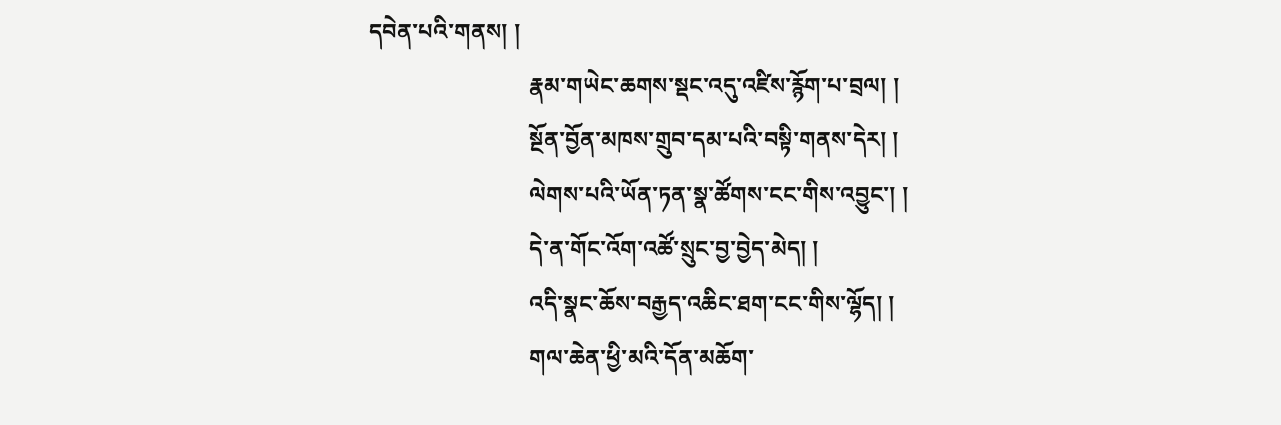དབེན་པའི་གནས། །
                            རྣམ་གཡེང་ཆགས་སྡང་འདུ་འཛིས་རྙོག་པ་བྲལ། །
                            སྔོན་བྱོན་མཁས་གྲུབ་དམ་པའི་བསྟི་གནས་དེར། །
                            ལེགས་པའི་ཡོན་ཏན་སྣ་ཚོགས་ངང་གིས་འབྱུང་། །
                            དེ་ན་གོང་འོག་འཚོ་སྲུང་བྱ་བྱེད་མེད། །
                            འདི་སྣང་ཆོས་བརྒྱད་འཆིང་ཐག་ངང་གིས་ལྷོད། །
                            གལ་ཆེན་ཕྱི་མའི་དོན་མཆོག་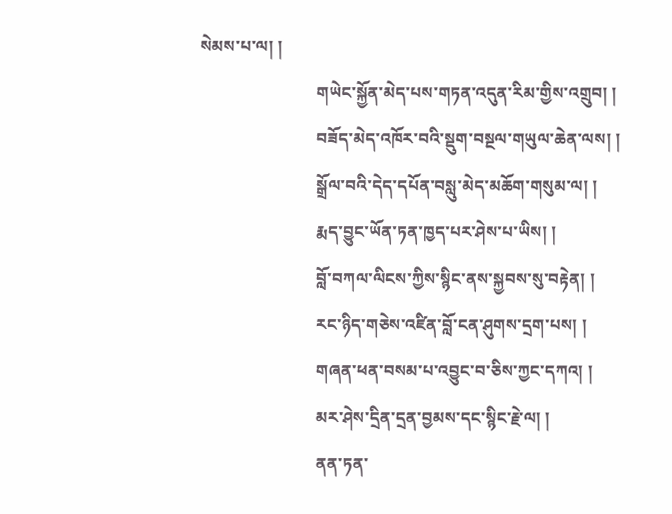སེམས་པ་ལ། །
                            གཡེང་སྐྱོན་མེད་པས་གཏན་འདུན་རིམ་གྱིས་འགྲུབ། །
                            བཟོད་མེད་འཁོར་བའི་སྡུག་བསྔལ་གཡུལ་ཆེན་ལས། །
                            སྒྲོལ་བའི་དེད་དཔོན་བསླུ་མེད་མཆོག་གསུམ་ལ། །
                            རྨད་བྱུང་ཡོན་ཏན་ཁྱད་པར་ཤེས་པ་ཡིས། །
                            བློ་བཀལ་ལིངས་ཀྱིས་སྙིང་ནས་སྐྱབས་སུ་བརྟེན། །
                            རང་ཉིད་གཅེས་འཛིན་བློ་ངན་ཤུགས་དྲག་པས། །
                            གཞན་ཕན་བསམ་པ་འབྱུང་བ་ཅིས་ཀྱང་དཀའ། །
                            མར་ཤེས་དྲིན་དྲན་བྱམས་དང་སྙིང་རྗེ་ལ། །
                            ནན་ཏན་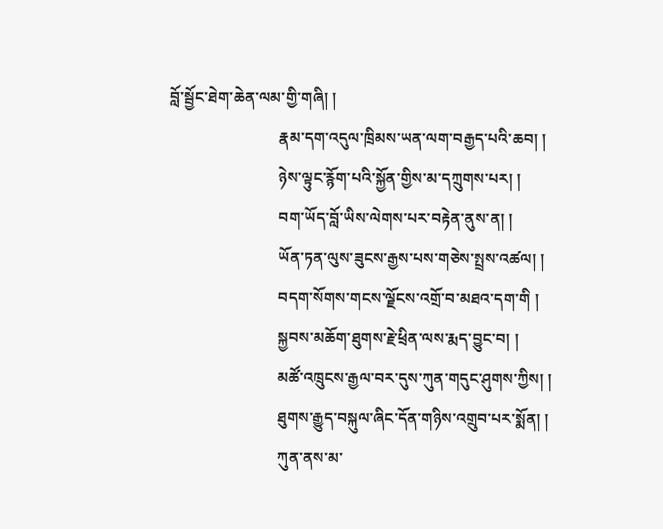བློ་སྦྱོང་ཐེག་ཆེན་ལམ་གྱི་གཞི། །
                            རྣམ་དག་འདུལ་ཁྲིམས་ཡན་ལག་བརྒྱད་པའི་ཆབ། །
                            ཉེས་ལྟུང་རྙོག་པའི་སྐྱོན་གྱིས་མ་དཀྲུགས་པར། །
                            བག་ཡོད་བློ་ཡིས་ལེགས་པར་བརྟེན་ནུས་ན། །
                            ཡོན་ཏན་ལུས་ཟུངས་རྒྱས་པས་གཅེས་སྤྲས་འཚལ། །
                            བདག་སོགས་གངས་ལྗོངས་འགྲོ་བ་མཐའ་དག་གི །
                            སྐྱབས་མཆོག་ཐུགས་རྗེ་ཕྲིན་ལས་རྨད་བྱུང་བ། །
                            མཚོ་འཁྲུངས་རྒྱལ་བར་དུས་ཀུན་གདུང་ཤུགས་ཀྱིས། །
                            ཐུགས་རྒྱུད་བསྐུལ་ཞིང་དོན་གཉིས་འགྲུབ་པར་སྨོན། །
                            ཀུན་ནས་མ་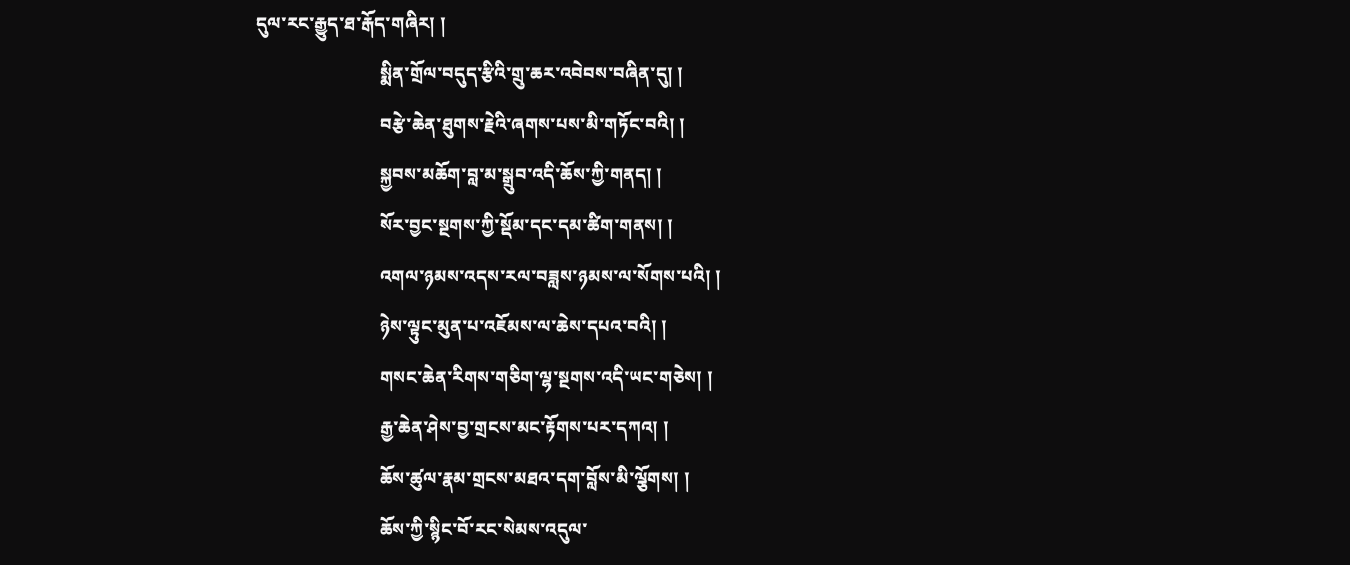དུལ་རང་རྒྱུད་ཐ་རྒོད་གཞིར། །
                            སྨིན་གྲོལ་བདུད་རྩིའི་གྲུ་ཆར་འབེབས་བཞིན་དུ། །
                            བརྩེ་ཆེན་ཐུགས་རྗེའི་ཞགས་པས་མི་གཏོང་བའི། །
                            སྐྱབས་མཆོག་བླ་མ་སྒྲུབ་འདི་ཆོས་ཀྱི་གནད། །
                            སོར་བྱང་སྔགས་ཀྱི་སྡོམ་དང་དམ་ཚིག་གནས། །
                            འགལ་ཉམས་འདས་རལ་བཟླས་ཉམས་ལ་སོགས་པའི། །
                            ཉེས་ལྟུང་མུན་པ་འཇོམས་ལ་ཆེས་དཔའ་བའི། །
                            གསང་ཆེན་རིགས་གཅིག་ལྷ་སྔགས་འདི་ཡང་གཅེས། །
                            རྒྱ་ཆེན་ཤེས་བྱ་གྲངས་མང་རྟོགས་པར་དཀའ། །
                            ཆོས་ཚུལ་རྣམ་གྲངས་མཐའ་དག་བློས་མི་ལྕོགས། །
                            ཆོས་ཀྱི་སྙིང་བོ་རང་སེམས་འདུལ་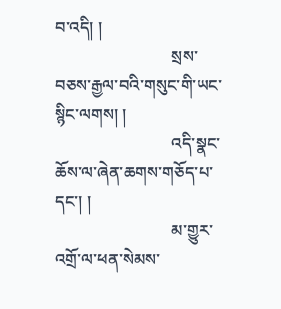བ་འདི། །
                            སྲས་བཅས་རྒྱལ་བའི་གསུང་གི་ཡང་སྙིང་ལགས། །
                            འདི་སྣང་ཆོས་ལ་ཞེན་ཆགས་གཅོད་པ་དང་། །
                            མ་གྱུར་འགྲོ་ལ་ཕན་སེམས་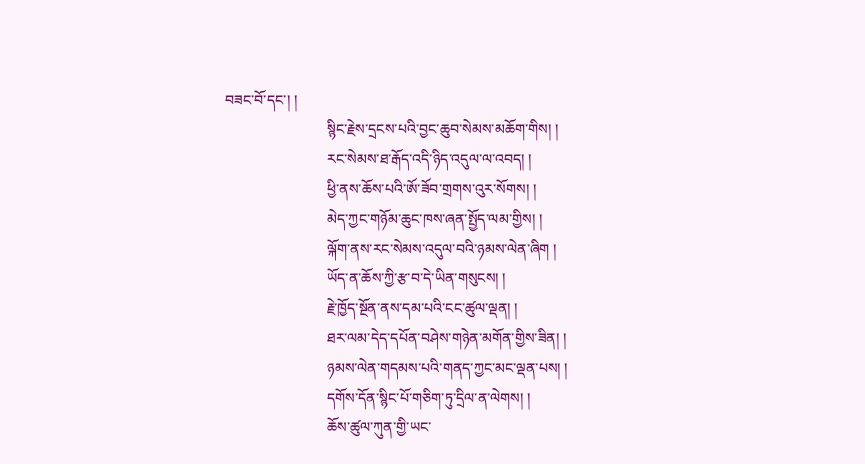བཟང་བོ་དང་། །
                            སྙིང་རྗེས་དྲངས་པའི་བྱང་ཆུབ་སེམས་མཆོག་གིས། །
                            རང་སེམས་ཐ་རྒོད་འདི་ཉིད་འདུལ་ལ་འབད། །
                            ཕྱི་ནས་ཆོས་པའི་ཨོ་ཟོབ་གྲགས་འུར་སོགས། །
                            མེད་ཀྱང་གཉོམ་ཆུང་ཁས་ཞན་སྤྱོད་ལམ་གྱིས། །
                            ལྐོག་ནས་རང་སེམས་འདུལ་བའི་ཉམས་ལེན་ཞིག །
                            ཡོད་ན་ཆོས་ཀྱི་རྩ་བ་དེ་ཡིན་གསུངས། །
                            རྗེ་ཁྱོད་སྔོན་ནས་དམ་པའི་ངང་ཚུལ་ལྡན། །
                            ཐར་ལམ་དེད་དཔོན་བཤེས་གཉེན་མགོན་གྱིས་ཟིན། །
                            ཉམས་ལེན་གདམས་པའི་གནད་ཀྱང་མང་ལྡན་པས། །
                            དགོས་དོན་སྙིང་པོ་གཅིག་ཏུ་དྲིལ་ན་ལེགས། །
                            ཆོས་ཚུལ་ཀུན་གྱི་ཡང་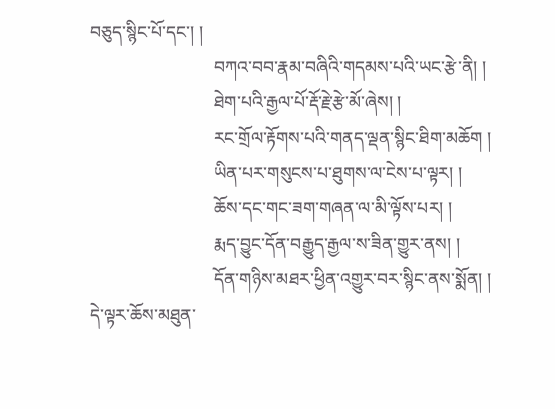བཅུད་སྙིང་པོ་དང་། །
                            བཀའ་བབ་རྣམ་བཞིའི་གདམས་པའི་ཡང་རྩེ་ནི། །
                            ཐེག་པའི་རྒྱལ་པོ་རྡོ་རྗེ་རྩེ་མོ་ཞེས། །
                            རང་གྲོལ་རྟོགས་པའི་གནད་ལྡན་སྙིང་ཐིག་མཆོག །
                            ཡིན་པར་གསུངས་པ་ཐུགས་ལ་ངེས་པ་ལྟར། །
                            ཆོས་དང་གང་ཟག་གཞན་ལ་མི་ལྟོས་པར། །
                            རྨད་བྱུང་དོན་བརྒྱུད་རྒྱལ་ས་ཟིན་གྱུར་ནས། །
                            དོན་གཉིས་མཐར་ཕྱིན་འགྱུར་བར་སྙིང་ནས་སྨོན། །
དེ་ལྟར་ཆོས་མཐུན་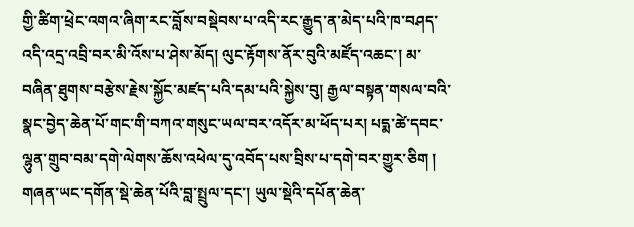གྱི་ཚིག་ཕྲེང་འགའ་ཞིག་རང་བློས་བསྡེབས་པ་འདི་རང་རྒྱུད་ན་མེད་པའི་ཁ་བཤད་འདི་འདྲ་འབྲི་བར་མི་འོས་པ་ཤེས་མོད། ལུང་རྟོགས་ནོར་བུའི་མཛོད་འཆང་། མ་བཞིན་ཐུགས་བརྩེས་རྗེས་སྐྱོང་མཛད་པའི་དམ་པའི་སྐྱེས་བུ། རྒྱལ་བསྟན་གསལ་བའི་སྣང་བྱེད་ཆེན་པོ་གང་གི་བཀའ་གསུང་ཡལ་བར་འདོར་མ་ཕོད་པར། པདྨ་ཚེ་དབང་ལྷུན་གྲུབ་བམ་དགེ་ལེགས་ཆོས་འཕེལ་དུ་འབོད་པས་བྲིས་པ་དགེ་བར་གྱུར་ཅིག །
གཞན་ཡང་དགོན་སྡེ་ཆེན་པོའི་བླ་སྤྲུལ་དང་། ཡུལ་སྡེའི་དཔོན་ཆེན་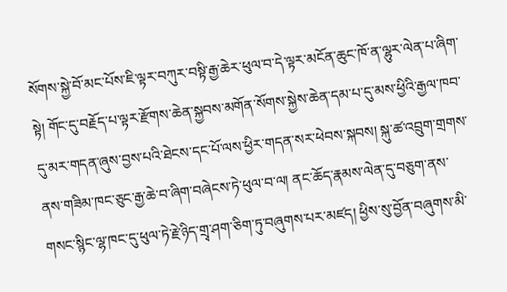སོགས་སྐྱེ་བོ་མང་པོས་ཇི་ལྟར་བཀུར་བསྟི་རྒྱ་ཆེར་ཕུལ་བ་དེ་ལྟར་མངོན་ཆུང་ཁོ་ན་ལྷུར་ལེན་པ་ཞིག་སྟེ། གོང་དུ་བརྗོད་པ་ལྟར་རྫོགས་ཆེན་སྐྱབས་མགོན་སོགས་སྐྱེས་ཆེན་དམ་པ་དུ་མས་ཕྱིའི་རྒྱལ་ཁབ་དུ་མར་གདན་ཞུས་བྱས་པའི་ཐེངས་དང་པོ་ལས་ཕྱིར་གདན་སར་ཕེབས་སྐབས། སྐུ་ཚ་འབྲུག་གྲགས་ནས་གཟིམ་ཁང་ཅུང་རྒྱ་ཆེ་བ་ཞིག་བཞེངས་ཏེ་ཕུལ་བ་ལ། ནང་ཆོད་རྣམས་ལེན་དུ་བཅུག་ནས་གསང་སྙིང་ལྷ་ཁང་དུ་ཕུལ་ཏེ་རྗེ་ཉིད་གྲྭ་ཤག་ཅིག་ཏུ་བཞུགས་པར་མཛད། ཕྱིས་སུ་བྱོན་བཞུགས་མི་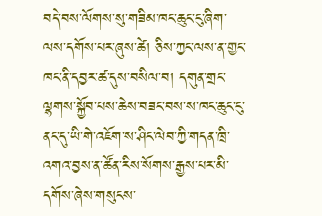བདེ་བས་ལོགས་སུ་གཟིམ་ཁང་ཆུང་ངུ་ཞིག་ལས་དགོས་པར་ཞུས་ཚེ། ཅིས་ཀྱང་ལས་ན་གྱང་ཁང་ནི་དབྱར་ཚ་དུས་བསིལ་བ། དགུན་གྲང་ལྷགས་སྐྱོབ་པས་ཆེས་བཟང་བས་ས་ཁང་ཆུང་ངུ་ནང་དུ་ཡི་གེ་འཇོག་ས་ཤིང་ལེབ་ཀྱི་གདན་ཁྲི་འགའ་བྱས་ན་ཚོན་རིས་སོགས་རྒྱས་པར་མི་དགོས་ཞེས་གསུངས་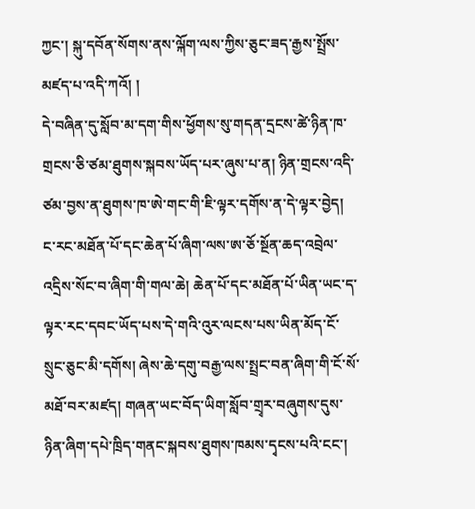ཀྱང་། སྐུ་དབོན་སོགས་ནས་ལྐོག་ལས་ཀྱིས་ཅུང་ཟད་རྒྱས་སྤྲོས་མཛད་པ་འདི་ཀའོ། །
དེ་བཞིན་དུ་སློབ་མ་དག་གིས་ཕྱོགས་སུ་གདན་དྲངས་ཚེ་ཉིན་ཁ་གྲངས་ཅི་ཙམ་ཐུགས་སྐབས་ཡོད་པར་ཞུས་པ་ན། ཉིན་གྲངས་འདི་ཙམ་བྱས་ན་ཐུགས་ཁ་ཨེ་གང་གི་ཇི་ལྟར་དགོས་ན་དེ་ལྟར་བྱེད། ང་རང་མཐོན་པོ་དང་ཆེན་པོ་ཞིག་ལས་ཨ་ཅོ་སྔོན་ཆད་འབྲེལ་འདྲིས་སོང་བ་ཞིག་གི་གལ་ཆེ། ཆེན་པོ་དང་མཐོན་པོ་ཡིན་ཡང་ད་ལྟར་རང་དབང་ཡོད་པས་དེ་གའི་འུར་ལངས་པས་ཡིན་མོད་ངོ་སྲུང་ཅུང་མི་དགོས། ཞེས་ཆེ་དགུ་བརྒྱ་ལས་སྤྲང་བན་ཞིག་གི་ངོ་སོ་མཐོ་བར་མཛད། གཞན་ཡང་བོད་ཡིག་སློབ་གྲྭར་བཞུགས་དུས་ཉིན་ཞིག་དཔེ་ཁྲིད་གནང་སྐབས་ཐུགས་ཁམས་དྭངས་པའི་ངང་།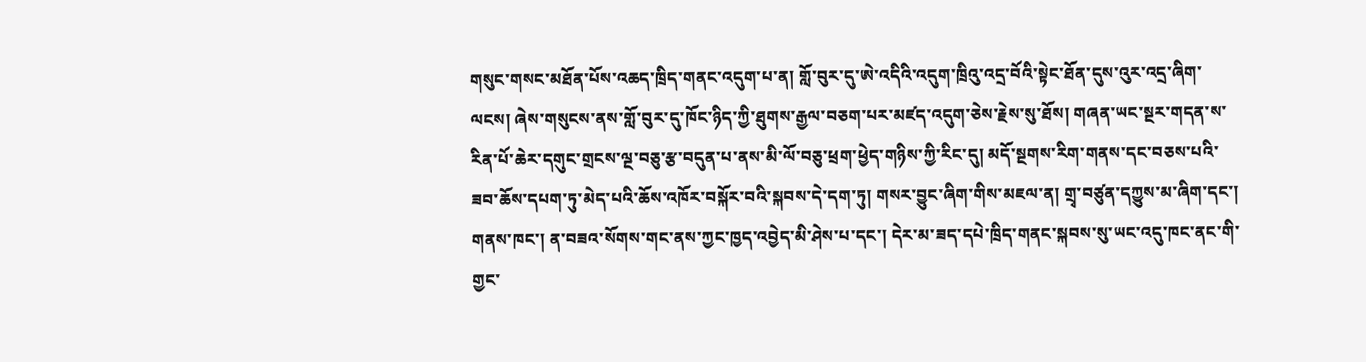གསུང་གསང་མཐོན་པོས་འཆད་ཁྲིད་གནང་འདུག་པ་ན། གློ་བུར་དུ་ཨེ་འདིའི་འདུག་ཁྲིའུ་འདྲ་བོའི་སྟེང་ཐོན་དུས་འུར་འདྲ་ཞིག་ལངས། ཞེས་གསུངས་ནས་གློ་བུར་དུ་ཁོང་ཉིད་ཀྱི་ཐུགས་རྒྱལ་བཅག་པར་མཛད་འདུག་ཅེས་རྗེས་སུ་ཐོས། གཞན་ཡང་སྔར་གདན་ས་རིན་པོ་ཆེར་དགུང་གྲངས་ལྔ་བཅུ་རྩ་བདུན་པ་ནས་མི་ལོ་བཅུ་ཕྲག་ཕྱེད་གཉིས་ཀྱི་རིང་དུ། མདོ་སྔགས་རིག་གནས་དང་བཅས་པའི་ཟབ་ཆོས་དཔག་ཏུ་མེད་པའི་ཆོས་འཁོར་བསྐོར་བའི་སྐབས་དེ་དག་ཏུ། གསར་བྱུང་ཞིག་གིས་མཇལ་ན། གྲྭ་བཙུན་དཀྱུས་མ་ཞིག་དང་། གནས་ཁང་། ན་བཟའ་སོགས་གང་ནས་ཀྱང་ཁྱད་འབྱེད་མི་ཤེས་པ་དང་། དེར་མ་ཟད་དཔེ་ཁྲིད་གནང་སྐབས་སུ་ཡང་འདུ་ཁང་ནང་གི་གྱང་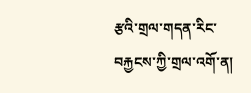རྩའི་གྲལ་གདན་རིང་བརྐྱངས་ཀྱི་གྲལ་འགོ་ན།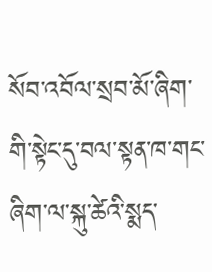སོབ་འབོལ་སྲབ་མོ་ཞིག་གི་སྟེང་དུ་བལ་སྟན་ཁ་གང་ཞིག་ལ་སྐུ་ཚེའི་སྨད་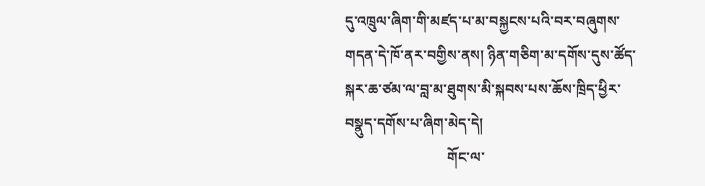དུ་འཁྲུལ་ཞིག་གི་མཛད་པ་མ་བསྐྱངས་པའི་བར་བཞུགས་གདན་དེ་ཁོ་ནར་བགྱིས་ནས། ཉིན་གཅིག་མ་དགོས་དུས་ཚོད་སྐར་ཆ་ཙམ་ལ་བླ་མ་ཐུགས་མི་སྐབས་པས་ཆོས་ཁྲིད་ཕྱིར་བསྣུད་དགོས་པ་ཞིག་མེད་དེ།
                            གོང་ལ་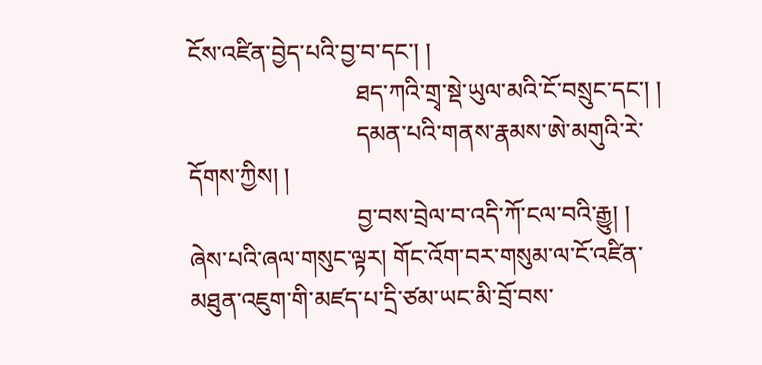ངོས་འཛིན་བྱེད་པའི་བྱ་བ་དང་། །
                            ཐད་ཀའི་གྲྭ་སྡེ་ཡུལ་མའི་ངོ་བསྲུང་དང་། །
                            དམན་པའི་གནས་རྣམས་ཨེ་མགུའི་རེ་དོགས་ཀྱིས། །
                            བྱ་བས་བྲེལ་བ་འདི་ཀོ་ངལ་བའི་རྒྱུ། །
ཞེས་པའི་ཞལ་གསུང་ལྟར། གོང་འོག་བར་གསུམ་ལ་ངོ་འཛིན་མཐུན་འཇུག་གི་མཛད་པ་དྲི་ཙམ་ཡང་མི་བྲོ་བས་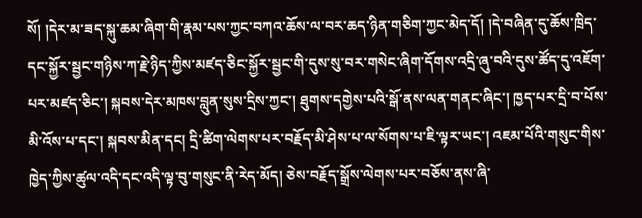སོ། །དེར་མ་ཟད་སྐུ་ཆམ་ཞིག་གི་རྣམ་པས་ཀྱང་བཀའ་ཆོས་ལ་བར་ཆད་ཉིན་གཅིག་ཀྱང་མེད་དོ། །དེ་བཞིན་དུ་ཆོས་ཁྲིད་དང་སྐྱོར་སྦྱང་གཉིས་ཀ་རྗེ་ཉིད་ཀྱིས་མཛད་ཅིང་སྐྱོར་སྦྱང་གི་དུས་སུ་བར་གསེང་ཞིག་དོགས་འདྲི་ཞུ་བའི་དུས་ཚོད་དུ་འཇོག་པར་མཛད་ཅིང་། སྐབས་དེར་མཁས་བླུན་སུས་དྲིས་ཀྱང་། ཐུགས་དགྱེས་པའི་སྒོ་ནས་ལན་གནང་ཞིང་། ཁྱད་པར་དྲི་བ་པོས་མི་འོས་པ་དང་། སྐབས་མིན་དང། དྲི་ཚིག་ལེགས་པར་བརྗོད་མི་ཤེས་པ་ལ་སོགས་པ་ཇི་ལྟར་ཡང་། འཇམ་པོའི་གསུང་གིས་ཁྱེད་ཀྱིས་ཚུལ་འདི་དང་འདི་ལྟ་བུ་གསུང་ནི་རེད་མོད། ཅེས་བརྗོད་སྒྲོས་ལེགས་པར་བཅོས་ནས་ཞི་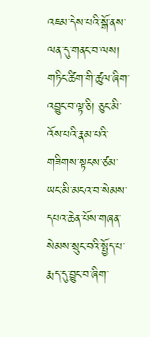འཇམ་དེས་པའི་སྒོ་ནས་ལན་དུ་གནང་བ་ལས། གཏིང་ཚིག་གི་ཚུལ་ཞིག་འབྱུང་བ་ལྟ་ཅི། ཅུང་མི་འོས་པའི་རྣམ་པའི་གཟིགས་སྟངས་ཙམ་ཡང་མི་མངའ་བ་སེམས་དཔའ་ཆེན་པོས་གཞན་སེམས་སྲུང་བའི་སྤྱོད་པ་རྨད་དུ་བྱུང་བ་ཞིག་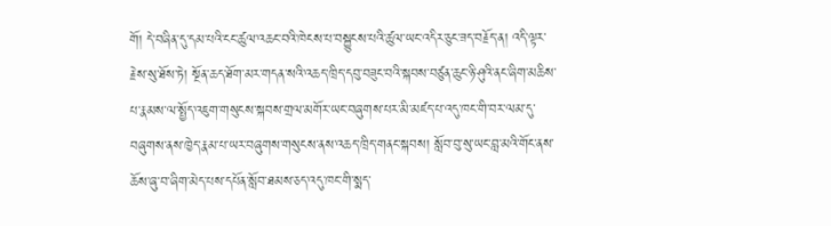གོ། དེ་བཞིན་དུ་དམ་པའི་ངང་ཚུལ་འཆང་བའི་ཁེངས་པ་བསྐྱུངས་པའི་ཚུལ་ཡང་འདིར་ཅུང་ཟད་བརྗོད་ན། འདི་ལྟར་རྗེས་སུ་ཐོས་ཏེ། སྔོན་ཆད་ཐོག་མར་གདན་སའི་འཆད་ཁྲིད་དབུ་བཟུང་བའི་སྐབས་བཙུན་ཆུང་ཉི་ཤུའི་ནང་ཞིག་མཆིས་པ་རྣམས་ལ་སྤྱོད་འཇུག་གསུངས་སྐབས་གྲལ་མགོར་ཡང་བཞུགས་པར་མི་མཛད་པ་འདུ་ཁང་གི་བར་ལམ་དུ་བཞུགས་ནས་ཁྱེད་རྣམ་པ་ཡར་བཞུགས་གསུངས་ནས་འཆད་ཁྲིད་གནང་སྐབས། སློབ་བུ་སུ་ཡང་བླ་མའི་གོང་ནས་ཆོས་ཞུ་བ་ཞིག་མེད་པས་དཔོན་སློབ་ཐམས་ཅད་འདུ་ཁང་གི་སྨད་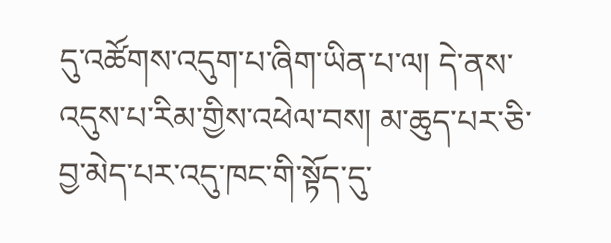དུ་འཚོགས་འདུག་པ་ཞིག་ཡིན་པ་ལ། དེ་ནས་འདུས་པ་རིམ་གྱིས་འཕེལ་བས། མ་ཆུད་པར་ཅི་བྱ་མེད་པར་འདུ་ཁང་གི་སྟོད་དུ་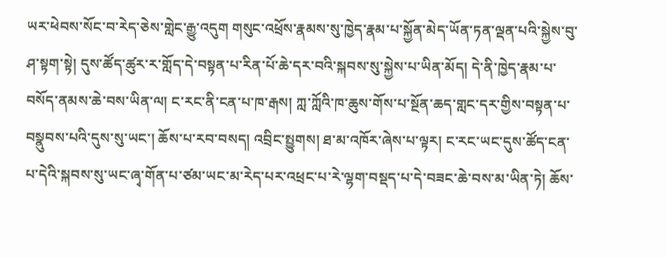ཡར་ཕེབས་སོང་བ་རེད་ཅེས་གླེང་རྒྱུ་འདུག གསུང་འཕྲོས་རྣམས་སུ་ཁྱེད་རྣམ་པ་སྐྱོན་མེད་ཡོན་ཏན་ལྡན་པའི་སྐྱེས་བུ་ཤ་སྟག་སྟེ། དུས་ཚོད་ཚུར་ར་གློད་དེ་བསྟན་པ་རིན་པོ་ཆེ་དར་བའི་སྐབས་སུ་སྐྱེས་པ་ཡིན་མོད། དེ་ནི་ཁྱེད་རྣམ་པ་བསོད་ནམས་ཆེ་བས་ཡིན་ལ། ང་རང་ནི་ངན་པ་ཁ་རྒས། ཀླ་ཀློའི་ཁ་ཆུས་གོས་པ་སྔོན་ཆད་གླང་དར་གྱིས་བསྟན་པ་བསྣུབས་པའི་དུས་སུ་ཡང་། ཆོས་པ་རབ་བསད། འབྲིང་སྤྱུགས། ཐ་མ་འཁོར་ཞེས་པ་ལྟར། ང་རང་ཡང་དུས་ཚོད་ངན་པ་དེའི་སྐབས་སུ་ཡང་ཞྭ་གོན་པ་ཙམ་ཡང་མ་རེད་པར་འཕྲང་པ་རེ་ལྷག་བསྡད་པ་དེ་བཟང་ཆེ་བས་མ་ཡིན་ཏེ། ཆོས་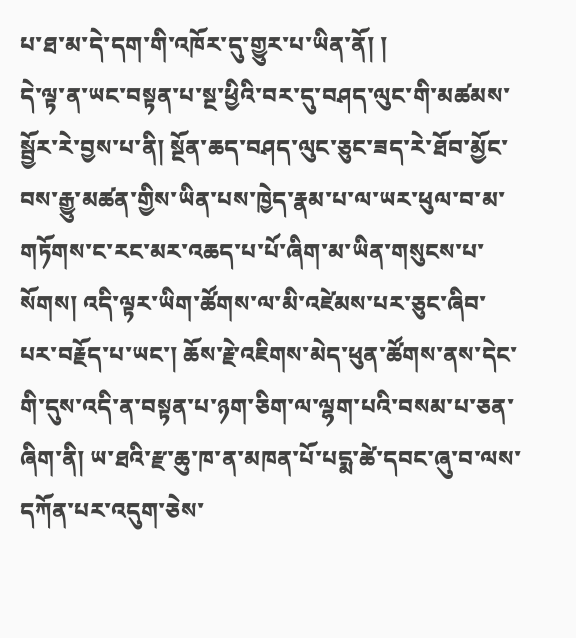པ་ཐ་མ་དེ་དག་གི་འཁོར་དུ་གྱུར་པ་ཡིན་ནོ། །
དེ་ལྟ་ན་ཡང་བསྟན་པ་སྔ་ཕྱིའི་བར་དུ་བཤད་ལུང་གི་མཚམས་སྦྱོར་རེ་བྱས་པ་ནི། སྔོན་ཆད་བཤད་ལུང་ཅུང་ཟད་རེ་ཐོབ་མྱོང་བས་རྒྱུ་མཚན་གྱིས་ཡིན་པས་ཁྱེད་རྣམ་པ་ལ་ཡར་ཕུལ་བ་མ་གཏོགས་ང་རང་མར་འཆད་པ་པོ་ཞིག་མ་ཡིན་གསུངས་པ་སོགས། འདི་ལྟར་ཡིག་ཚོགས་ལ་མི་འཛེམས་པར་ཅུང་ཞིབ་པར་བརྗོད་པ་ཡང་། ཆོས་རྗེ་འཇིགས་མེད་ཕུན་ཚོགས་ནས་དེང་གི་དུས་འདི་ན་བསྟན་པ་ཉག་ཅིག་ལ་ལྷག་པའི་བསམ་པ་ཅན་ཞིག་ནི། ཡ་ཐའི་རྫ་ཆུ་ཁ་ན་མཁན་པོ་པདྨ་ཚེ་དབང་ཞུ་བ་ལས་དཀོན་པར་འདུག་ཅེས་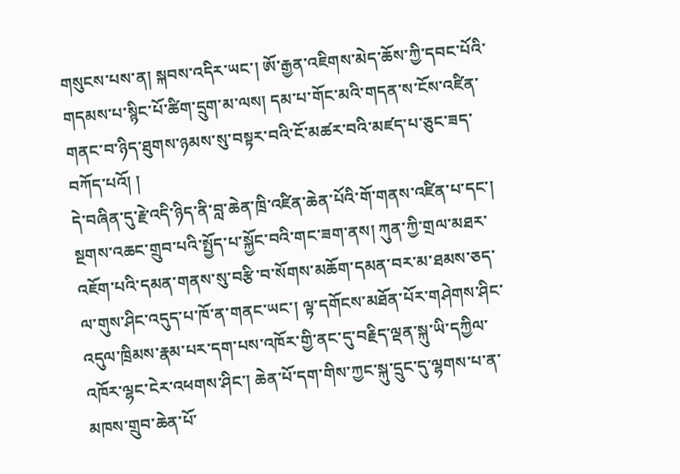གསུངས་པས་ན། སྐབས་འདིར་ཡང་། ཨོ་རྒྱན་འཇིགས་མེད་ཆོས་ཀྱི་དབང་པོའི་གདམས་པ་སྙིང་པོ་ཚིག་དྲུག་མ་ལས། དམ་པ་གོང་མའི་གདན་ས་ངོས་འཛིན་གནང་བ་ཉིད་ཐུགས་ཉམས་སུ་བསྟར་བའི་ངོ་མཚར་བའི་མཛད་པ་ཅུང་ཟད་བཀོད་པའོ། །
དེ་བཞིན་དུ་རྗེ་འདི་ཉིད་ནི་བླ་ཆེན་ཁྲི་འཛིན་ཆེན་པོའི་གོ་གནས་འཛིན་པ་དང་། སྔགས་འཆང་གྲུབ་པའི་སྤྱོད་པ་སྐྱོང་བའི་གང་ཟག་ནས། ཀུན་ཀྱི་གྲལ་མཐར་འཇོག་པའི་དམན་གནས་སུ་བརྩི་བ་སོགས་མཆོག་དམན་བར་མ་ཐམས་ཅད་ལ་གུས་ཤིང་འདུད་པ་ཁོ་ན་གནང་ཡང་། ལྟ་དགོངས་མཐོན་པོར་གཤེགས་ཤིང་འདུལ་ཁྲིམས་རྣམ་པར་དག་པས་འཁོར་གྱི་ནང་དུ་བརྗིད་ལྡན་སྐུ་ཡི་དཀྱིལ་འཁོར་ལྷང་ངེར་འཕགས་ཤིང་། ཆེན་པོ་དག་གིས་ཀྱང་སྐུ་དྲུང་དུ་ལྷགས་པ་ན་མཁས་གྲུབ་ཆེན་པོ་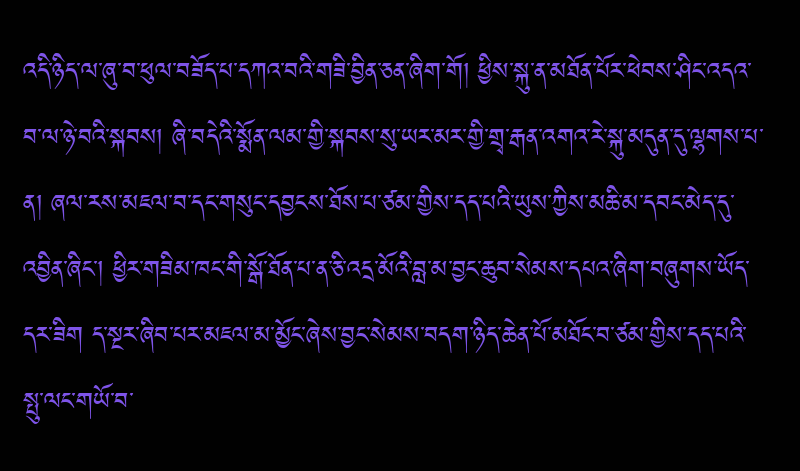འདི་ཉིད་ལ་ཞུ་བ་ཕུལ་བཟོད་པ་དཀའ་བའི་གཟི་བྱིན་ཅན་ཞིག་གོ། ཕྱིས་སྐུ་ན་མཐོན་པོར་ཕེབས་ཤིང་འདའ་བ་ལ་ཉེ་བའི་སྐབས། ཞི་བདེའི་སྨོན་ལམ་གྱི་སྐབས་སུ་ཡར་མར་གྱི་གྲྭ་རྒན་འགའ་རེ་སྐུ་མདུན་དུ་ལྷགས་པ་ན། ཞལ་རས་མཇལ་བ་དང་གསུང་དབྱངས་ཐོས་པ་ཙམ་གྱིས་དད་པའི་ཡུས་ཀྱིས་མཆི་མ་དབང་མེད་དུ་འབྱིན་ཞིང་། ཕྱིར་གཟིམ་ཁང་གི་སྒོ་ཐོན་པ་ན་ཅི་འདྲ་མོའི་བླ་མ་བྱང་ཆུབ་སེམས་དཔའ་ཞིག་བཞུགས་ཡོད་དར་ཟིག ད་སྔར་ཞིབ་པར་མཇལ་མ་མྱོང་ཞེས་བྱང་སེམས་བདག་ཉིད་ཆེན་པོ་མཐོང་བ་ཙམ་གྱིས་དད་པའི་སྤུ་ལང་གཡོ་བ་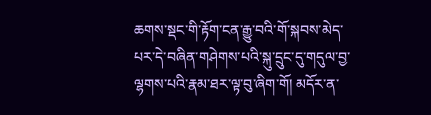ཆགས་སྡང་གི་རྟོག་ངན་རྒྱུ་བའི་གོ་སྐབས་མེད་པར་དེ་བཞིན་གཤེགས་པའི་སྐུ་དྲུང་དུ་གདུལ་བྱ་ལྷགས་པའི་རྣམ་ཐར་ལྟ་བུ་ཞིག་གོ། མདོར་ན་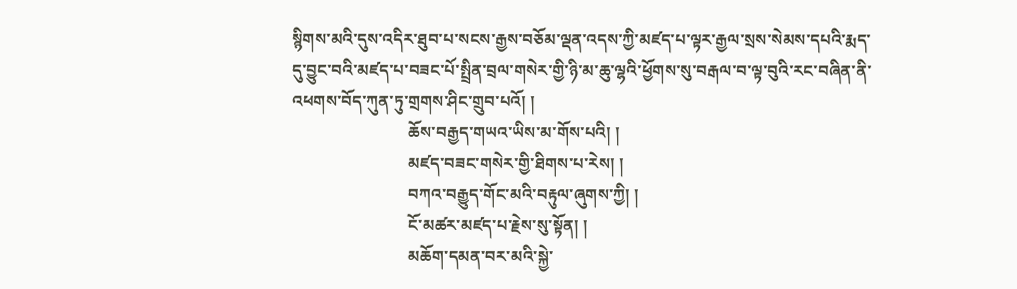སྙིགས་མའི་དུས་འདིར་ཐུབ་པ་སངས་རྒྱས་བཅོམ་ལྡན་འདས་ཀྱི་མཛད་པ་ལྟར་རྒྱལ་སྲས་སེམས་དཔའི་རྨད་དུ་བྱུང་བའི་མཛད་པ་བཟང་པོ་སྤྲིན་བྲལ་གསེར་གྱི་ཉི་མ་ཆུ་ལྷའི་ཕྱོགས་སུ་བརྒལ་བ་ལྟ་བུའི་རང་བཞིན་ནི་འཕགས་བོད་ཀུན་ཏུ་གྲགས་ཤིང་གྲུབ་པའོ། །
                            ཆོས་བརྒྱད་གཡའ་ཡིས་མ་གོས་པའི། །
                            མཛད་བཟང་གསེར་གྱི་ཐིགས་པ་རེས། །
                            བཀའ་བརྒྱུད་གོང་མའི་བརྟུལ་ཞུགས་ཀྱི། །
                            ངོ་མཚར་མཛད་པ་རྗེས་སུ་སྟོན། །
                            མཆོག་དམན་བར་མའི་སྐྱེ་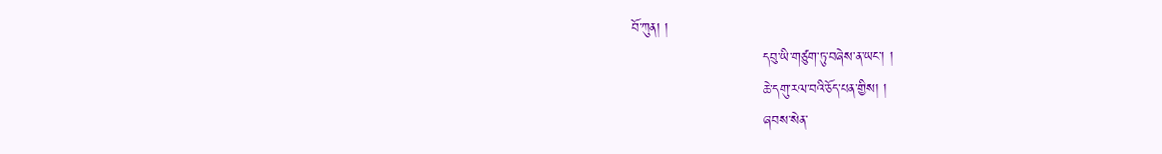བོ་ཀུན། །
                            དབུ་ཡི་གཙུག་ཏུ་བཞེས་ན་ཡང་། །
                            ཆེ་དགུ་རལ་བའི་ཅོད་པན་གྱིས། །
                            ཞབས་སེན་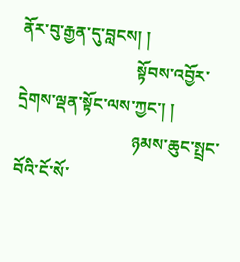ནོར་བུ་རྒྱན་དུ་བླངས། །
                            སྟོབས་འབྱོར་དྲེགས་ལྡན་སྟོང་ལས་ཀྱང་། །
                            ཉམས་ཆུང་སྤྲང་བོའི་ངོ་སོ་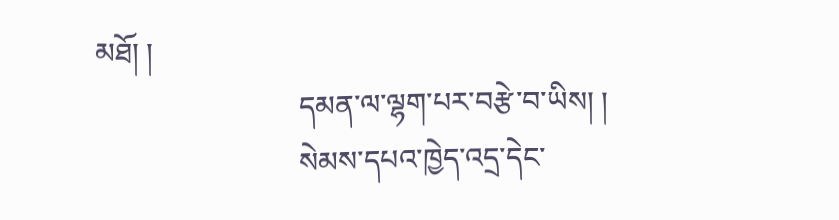མཐོ། །
                            དམན་ལ་ལྷག་པར་བརྩེ་བ་ཡིས། །
                            སེམས་དཔའ་ཁྱེད་འདྲ་དེང་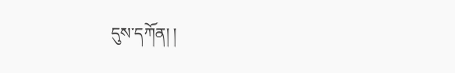དུས་དཀོན། །